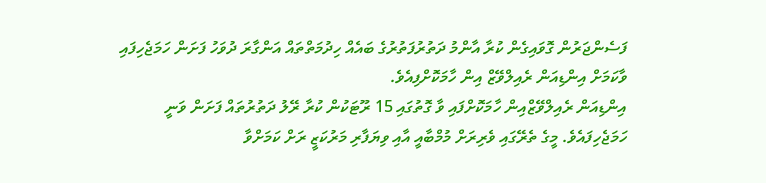ފަސެންޖަރުން ގޮވައިގެން ކުރާ އާންމު ދަތުރުފަތުރުގެ ބައެއް ހިދުމަތްތައް އަންގާރަ ދުވަހު ފަށަން ހަމަޖެހިފައި ވާކަމަށް އިންޑިއަން ރެއިލްވޭޒް އިން ހާމަކޮށްފިއެވެ.
އިންޑިއަން ރެއިލްވޭޒްއިން ހާމަކޮށްފައި ވާ ގޮތުގައި 15 ރޫޓަކުން ކުރާ ރޭލު ދަތުރުތައް ފަށަން ވަނީ ހަމަޖެހިފައެވެ. މީގެ ތެރޭގައި ވެރިރަށް މުމްބާއީ އާއި ވިޔަފާރި މަރުކަޒީ ރަށް ކަމަށްވާ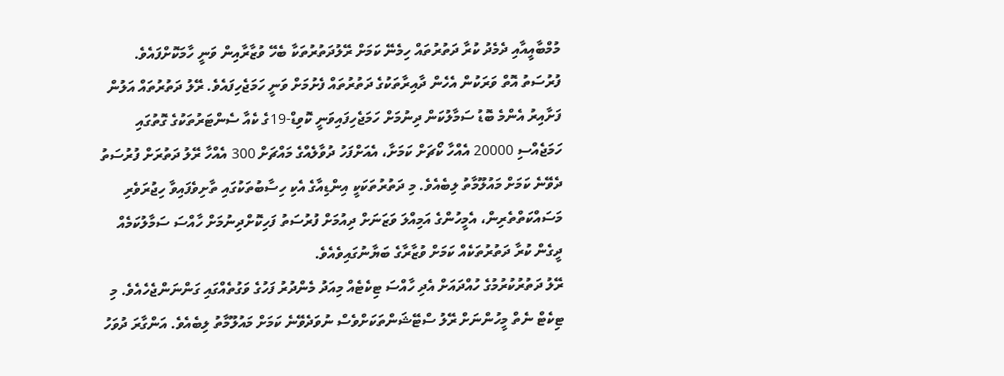މުމްބާއީއާއި ދެމެދު ކުރާ ދަތުރުތައް ހިމެނޭ ކަމަށް ރޭލުދަތުރުތަކާ ބެހޭ ވުޒާރާއިން ވަނީ ހާމަކޮށްފައެވެ.
ފުރުސަތު އޮތް ވަރަކުން އެހެން ދާއިރާތަކުގެ ދަތުރުތައް ފެށުމަށް ވަނީ ހަމަޖެހިފައެވެ. ރޭލު ދަތުރުތައް އަލުން ފަށާއިރު އެންމެ ބޮޑު ސަމާލުކަން ދިނުމަށް ހަމަޖެހިފައިވަނީ ކޮވިޑް-19ގެ ކެއާ ސެންޓަރުތަކުގެ ގޮތުގައި ހަމަޖެއްސި 20000 އެއްހާ ކޯޗަށް ކަމަށާ، އެއަށްފަހު ދުވާލެއްގެ މައްޗަށް 300 އެއްހާ ރޭލު ދަތުރަށް ފުރުސަތު ދެވޭނެ ކަމަށް މައުލޫމާތު ލިބެއެވެ. މި ދަތުރުތަކަކީ އިންޑިއާގެ އެކި ހިސާބުތަކުގައި ތާށިވެފައިވާ ހިޖުރަވެރި މަސައްކަތްތެރިން، އެމީހުންގެ އަމިއްލަ ވަޒަނަށް ދިއުމަށް ފުރުސަތު ފަހިކޮށްދިނުމަށް ހާއްސަ ސަމާލުކަމެއް ދީގެން ކުރާ ދަތުރުތަކެއް ކަމަށް ވުޒާރާގެ ބަޔާނުގައިވެއެވެ.
ރޭލު ދަތުރުކުރުމުގެ ހުއްދައަށް އެދި ހާއްސަ ޓިކެޓެއް މިއަދު މެންދުރު ފަހުގެ ވަގުތެއްގައި ގަންނަންޖެހެއެވެ. މި ޓިކެޓް ނެތް މީހުންނަށް ރޭލު ސްޓޭޝަންތަކަށްވެސް ނުވަދެވޭނެ ކަމަށް މައުލޫމާތު ލިބެއެވެ. އަންގާރަ ދުވަހު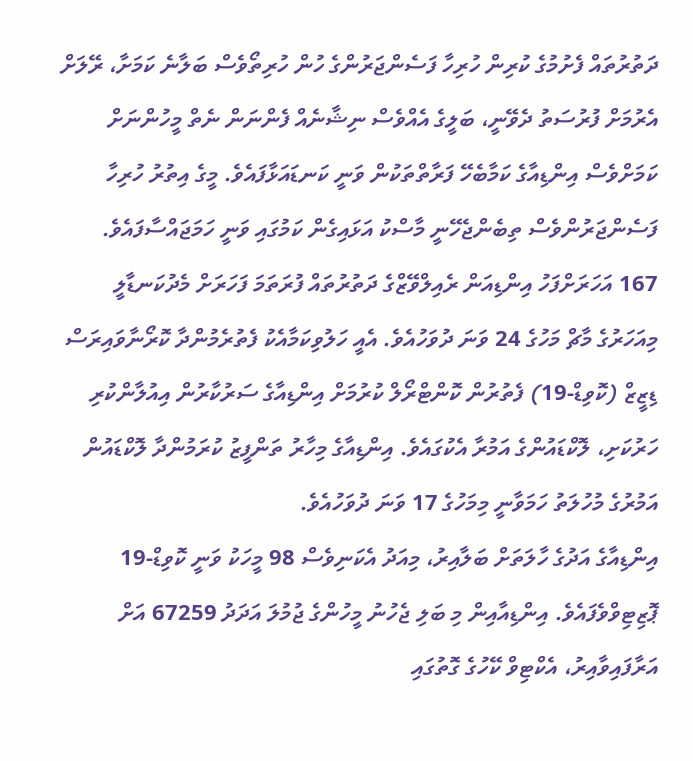ދަތުރުތައް ފެށުމުގެ ކުރިން ހުރިހާ ފަސެންޖަރުންގެ ހުން ހުރިތޯވެސް ބަލާނެ ކަމަށާ، ރޭލަށް އެރުމަށް ފުރުސަތު ދެވޭނީ، ބަލީގެ އެއްވެސް ނިޝާނެއް ފެންނަން ނެތް މީހުންނަށް ކަމަށްވެސް އިންޑިއާގެ ކަމާބެހޭ ފަރާތްތަކުން ވަނީ ކަނޑައަޅާފައެވެ. މީގެ އިތުރު ހުރިހާ ފަސެންޖަރުންވެސް ތިބެންޖެހޭނީ މާސްކު އަޅައިގެން ކަމުގައި ވަނީ ހަމަޖައްސާފައެވެ.
167 އަހަރަށްފަހު އިންޑިއަން ރެއިލްވޭޒްގެ ދަތުރުތައް ފުރަތަމަ ފަހަރަށް މެދުކަނޑާލީ މިއަހަރުގެ މާޗް މަހުގެ 24 ވަނަ ދުވަހުއެވެ. އެއީ ހަލުވިކަމާއެކު ފެތުރެމުންދާ ކޮރޯނާވައިރަސް ޑިޒީޒް (ކޮވިޑް-19) ފެތުރުން ކޮންޓްރޯލް ކުރުމަށް އިންޑިއާގެ ސަރުކާރުން އިއުލާންކުރި ހަރުކަށި، ލޮކްޑައުންގެ އަމުރާ އެކުގައެވެ. އިންޑިއާގެ މިހާރު ތަންފީޒު ކުރަމުންދާ ލޮކްޑައުން އަމުރުގެ މުހުލަތު ހަމަވާނީ މިމަހުގެ 17 ވަނަ ދުވަހުއެވެ.
އިންޑިއާގެ އަދުގެ ހާލަތަށް ބަލާއިރު، މިއަދު އެކަނިވެސް 98 މީހަކު ވަނީ ކޮވިޑް-19 ޕޮޒިޓިވްވެފައެވެ. އިންޑިއާއިން މި ބަލި ޖެހުނު މީހުންގެ ޖުމުލަ އަދަދު 67259 އަށް އަރާފައިވާއިރު، އެކްޓިވް ކޭހުގެ ގޮތުގައި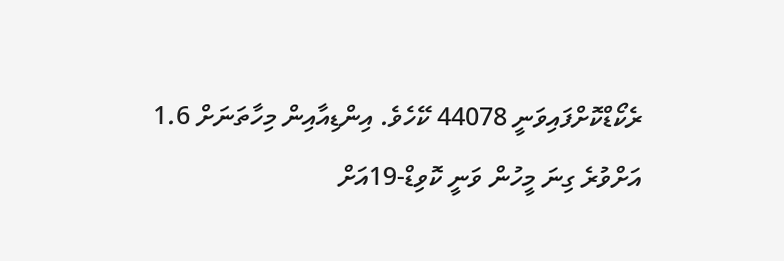ރެކޯޑްކޮށްފައިވަނީ 44078 ކޭހެވެ. އިންޑިއާއިން މިހާތަނަށް 1.6 އަށްވުރެ ގިނަ މީހުން ވަނީ ކޮވިޑް-19އަށް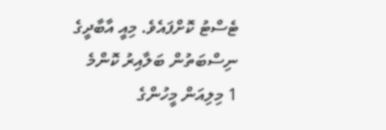ޓެސްޓު ކޮށްފައެވެ. މިއީ އާބާދީގެ ނިސްބަތުން ބަލާއިރު ކޮންމެ 1 މިލިއަން މީހުންގެ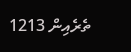ތެރެއިން 1213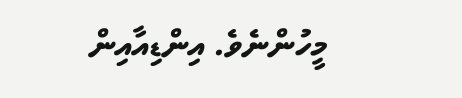މީހުންނެވެ. އިންޑިއާއިން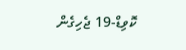ކޮވިޑް-19 ޖެހިގެން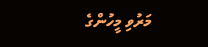މަރުވި މީހުންގެ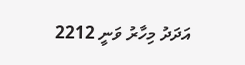އަދަދު މިހާރު ވަނީ 2212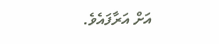އަށް އަރާފައެވެ.